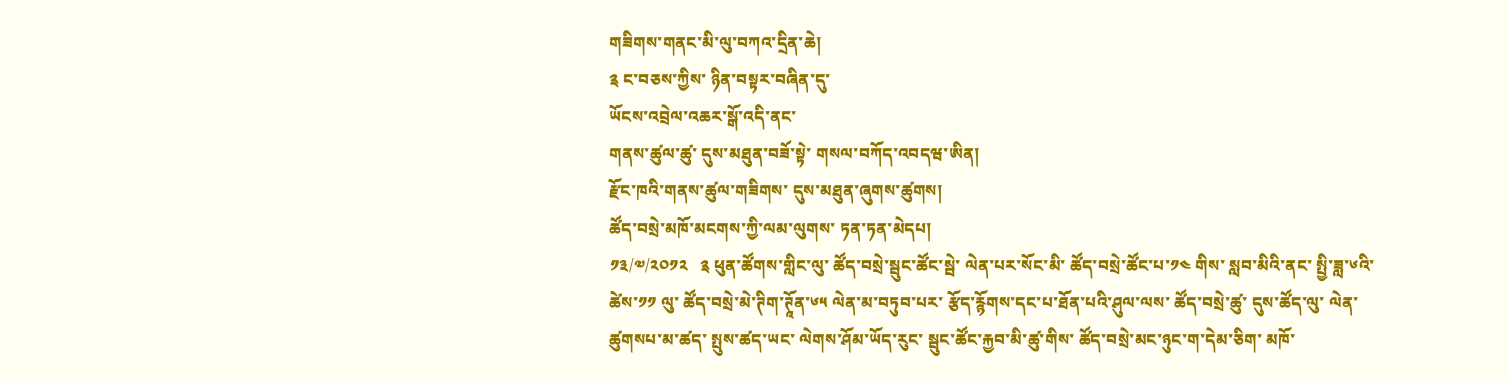གཟིགས་གནང་མི་ལུ་བཀའ་དྲིན་ཆེ།
༉ ང་བཅས་ཀྱིས་ ཉིན་བསྟར་བཞིན་དུ་
ཡོངས་འབྲེལ་འཆར་སྒོ་འདི་ནང་
གནས་ཚུལ་ཚུ་ དུས་མཐུན་བཟོ་སྟེ་ གསལ་བཀོད་འབདཝ་ཨིན།
རྫོང་ཁའི་གནས་ཚུལ་གཟིགས་ དུས་མཐུན་ཞུགས་ཚུགས།
ཚོད་བསྲེ་མཁོ་མངགས་ཀྱི་ལམ་ལུགས་ ཏན་ཏན་མེདཔ།
༡༣/༧/༢༠༡༢   ༉ ཕུན་ཚོགས་གླིང་ལུ་ ཚོད་བསྲེ་སྦུང་ཚོང་སྦེ་ ལེན་པར་སོང་མི་ ཚོད་བསྲེ་ཚོང་པ་༡༤ གིས་ སླབ་མིའི་ནང་ སྤྱི་ཟླ་༦འི་ཚེས་༡༡ ལུ་ ཚོད་བསྲེ་མེ་ཊིག་ཊཱོན་༦༥ ལེན་མ་བཏུབ་པར་ རྩོད་རྙོགས་དང་པ་ཐོན་པའི་ཤུལ་ལས་ ཚོད་བསྲེ་ཚུ་ དུས་ཚོད་ལུ་ ལེན་ཚུགསཔ་མ་ཚད་ སྤུས་ཚད་ཡང་ ལེགས་ཤོམ་ཡོད་རུང་ སྦུང་ཚོང་རྐྱབ་མི་ཚུ་གིས་ ཚོད་བསྲེ་མང་ཉུང་ག་དེམ་ཅིག་ མཁོ་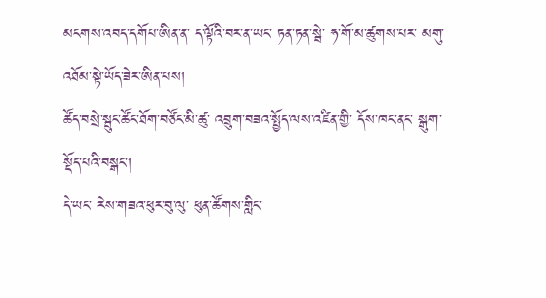མངགས་འབད་དགོཔ་ཨིན་ན་ ད་ལྟོའི་བར་ན་ཡང་ ཏན་ཏན་སྦེ་ ཧ་གོ་མ་ཚུགས་པར་ མགུ་འཐོམ་སྟེ་ཡོད་ཟེར་ཨིན་པས།
ཚོད་བསྲེ་སྦུང་ཚོང་ཐོག་བཙོང་མི་ཚུ་ འབྲུག་བཟའ་སྤྱོད་ལས་འཛིན་གྱི་ དོས་ཁང་ནང་ སྒུག་སྡོད་པའི་བསྒང་།
དེ་ཡང་ རེས་གཟའ་ཕུར་བུ་ལུ་ ཕུན་ཚོགས་གླིང་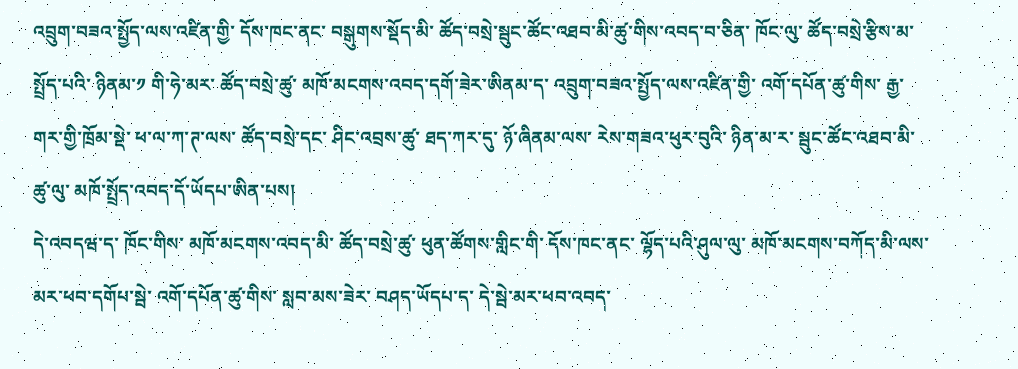འབྲུག་བཟའ་སྤྱོད་ལས་འཛིན་གྱི་ དོས་ཁང་ནང་ བསྒུགས་སྡོད་མི་ ཚོད་བསྲེ་སྦུང་ཚོང་འཐབ་མི་ཚུ་གིས་འབད་བ་ཅིན་ ཁོང་ལུ་ ཚོད་བསྲེ་རྩིས་མ་སྤྲོད་པའི་ ཉིནམ་༡ གི་ཧེ་མར་ ཚོད་བསྲེ་ཚུ་ མཁོ་མངགས་འབད་དགོ་ཟེར་ཨིནམ་ད་ འབྲུག་བཟའ་སྤྱོད་ལས་འཛིན་གྱི་ འགོ་དཔོན་ཚུ་གིས་ རྒྱ་གར་གྱི་ཁྲོམ་སྡེ་ ཕ་ལ་ཀ་ཊ་ལས་ ཚོད་བསྲེ་དང་ ཤིང་འབྲས་ཚུ་ ཐད་ཀར་དུ་ ཉོ་ཞིནམ་ལས་ རེས་གཟའ་ཕུར་བུའི་ ཉིན་མ་ར་ སྦུང་ཚོང་འཐབ་མི་ཚུ་ལུ་ མཁོ་སྤྲོད་འབད་དོ་ཡོདཔ་ཨིན་པས།
དེ་འབདཝ་ད་ ཁོང་གིས་ མཁོ་མངགས་འབད་མི་ ཚོད་བསྲེ་ཚུ་ ཕུན་ཚོགས་གླིང་གི་ དོས་ཁང་ནང་ ལྷོད་པའི་ཤུལ་ལུ་ མཁོ་མངགས་བཀོད་མི་ལས་ མར་ཕབ་དགོཔ་སྦེ་ འགོ་དཔོན་ཚུ་གིས་ སླབ་མས་ཟེར་ བཤད་ཡོདཔ་ད་ དེ་སྦེ་མར་ཕབ་འབད་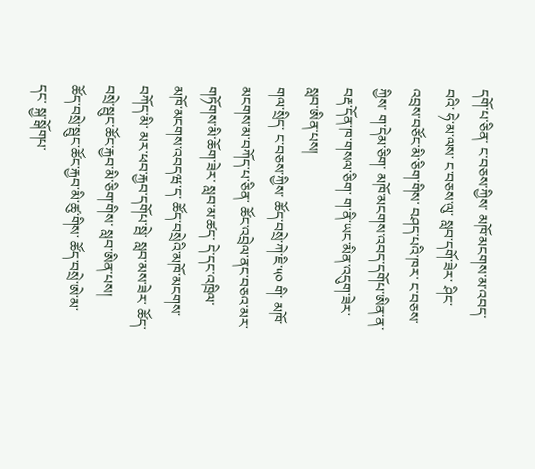དགོ་པ་ཅིན་ ང་བཅས་ཀྱིས་ མཁོ་མངགས་མ་འབད་བའི་ ཧེ་མ་ལས་ ང་བཅས་ལུ་ སླབ་དགོ་ཟེར་ ཤིང་འབྲས་བཙོང་མི་ཅིག་གིས་ བཤད་པའི་ཁར་ ང་བཅས་ཀྱིས་ ག་དེམ་ཅིག་ མཁོ་མངགས་འབད་དགོཔ་ཨིན་ན་ བརྡ་དོན་ཁ་གསལ་ཅིག་ ག་ནི་ཡང་མིན་འདུག་ཟེར་ སླབ་ཨིན་པས།
གལ་སྲིད་ ང་བཅས་ཀྱིས་ ཚོད་བསྲེ་ཀེ་ཇི་༥༠ གི་ མཁོ་མངགས་མ་བཀོད་པ་ཅིན་ ཚོང་འབྲེལ་ནང་བཅའ་མར་གཏོགས་མི་ཆོག་ཟེར་ སླབ་མ་ཚད་ དེ་དང་འཁྲིལ་ མཁོ་མངགས་འབདཝ་ད་ ཚོད་བསྲེའི་མཁོ་མངགས་བཀོད་མི་ མར་ཕབ་རྐྱབ་དགོཔ་སྦེ་ སླབ་མས་ཟེར་ ཚོད་བསྲེ་སྦུང་ཚོང་རྐྱབ་མི་ཅིག་གིས་ སླབ་ཨིན་པས།
ཚོད་བསྲེ་སྦུང་ཚོང་རྐྱབ་མི་ཚུ་གིས་ ཚོད་བསྲེ་ཨེ་མ་དང་ སྐྱ་སྒོགཔ་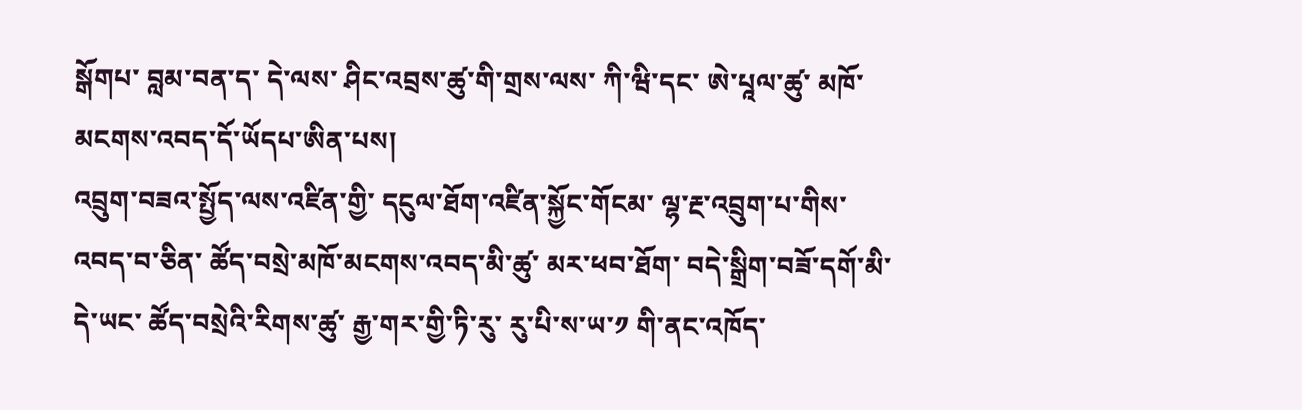སྒོགཔ་ བླམ་བན་ད་ དེ་ལས་ ཤིང་འབྲས་ཚུ་གི་གྲས་ལས་ ཀི་ཝི་དང་ ཨེ་པཱལ་ཚུ་ མཁོ་མངགས་འབད་དོ་ཡོདཔ་ཨིན་པས།
འབྲུག་བཟའ་སྤྱོད་ལས་འཛིན་གྱི་ དངུལ་ཐོག་འཛིན་སྐྱོང་གོངམ་ ལྷ་རྔ་འབྲུག་པ་གིས་འབད་བ་ཅིན་ ཚོད་བསྲེ་མཁོ་མངགས་འབད་མི་ཚུ་ མར་ཕབ་ཐོག་ བདེ་སྒྲིག་བཟོ་དགོ་མི་དེ་ཡང་ ཚོད་བསྲེའི་རིགས་ཚུ་ རྒྱ་གར་གྱི་ཏི་རུ་ རུ་པི་ས་ཡ་༡ གི་ནང་འཁོད་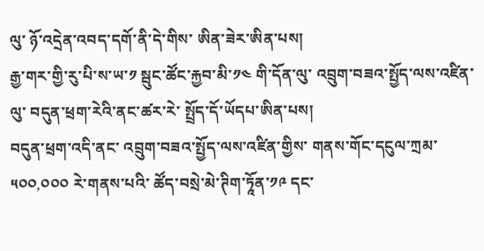ལུ་ ཉོ་འདྲེན་འབད་དགོ་ནི་དེ་གིས་ ཨིན་ཟེར་ཨིན་པས།
རྒྱ་གར་གྱི་རུ་པི་ས་ཡ་༡ སྦུང་ཚོང་རྐྱབ་མི་༡༤ གི་དོན་ལུ་ འབྲུག་བཟའ་སྤྱོད་ལས་འཛིན་ལུ་ བདུན་ཕྲག་རེའི་ནང་ཚར་རེ་ སྤྲོད་དོ་ཡོདཔ་ཨིན་པས།
བདུན་ཕྲག་འདི་ནང་ འབྲུག་བཟའ་སྤྱོད་ལས་འཛིན་གྱིས་ གནས་གོང་དངུལ་ཀྲམ་༥༠༠,༠༠༠ རེ་གནས་པའི་ ཚོད་བསྲེ་མེ་ཊིག་ཏཱོན་༡༩ དང་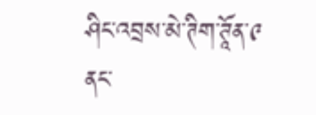ཤིང་འབྲས་མེ་ཊིག་ཊཱོན་༩ ནང་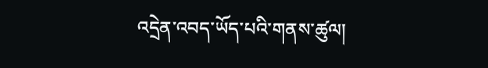འདྲེན་འབད་ཡོད་པའི་གནས་ཚུལ།